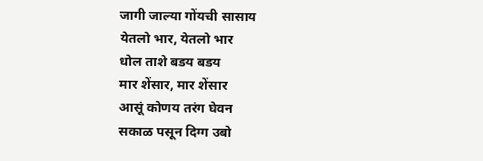जागी जाल्या गोंयची सासाय
येतलो भार, येतलो भार
धोल ताशे बडय बडय
मार शेंसार, मार शेंसार
आसूं कोणय तरंग घेवन
सकाळ पसून दिग्ग उबो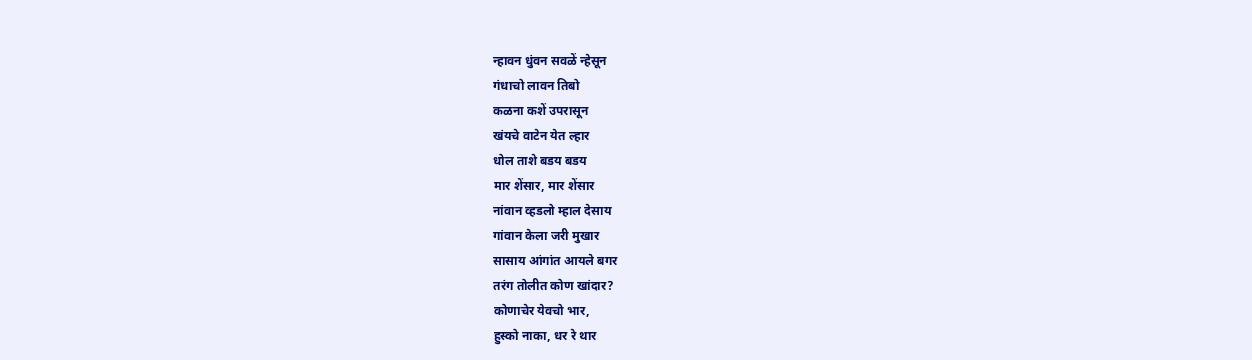न्हावन धुंवन सवळें न्हेसून
गंधाचो लावन तिबो
कळना कशें उपरासून
खंयचे वाटेन येत ल्हार
धोल ताशे बडय बडय
मार शेंसार, मार शेंसार
नांवान व्हडलो म्हाल देसाय
गांवान केला जरी मुखार
सासाय आंगांत आयले बगर
तरंग तोलीत कोण खांदार?
कोणाचेर येवचो भार,
हुस्को नाका, धर रे थार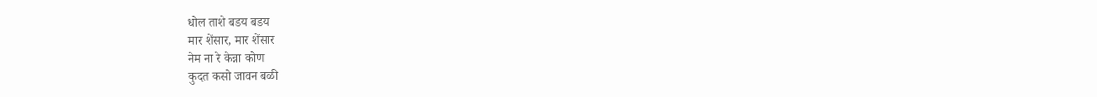धोल ताशे बडय बडय
मार शेंसार, मार शेंसार
नेम ना रे केन्ना कोण
कुदत कसो जावन बळी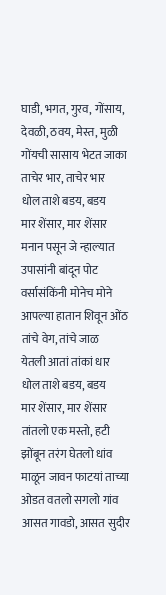घाडी, भगत, गुरव, गोंसाय,
देवळी, ठवय, मेस्त, मुळी
गोंयची सासाय भेटत जाका
ताचेर भार, ताचेर भार
धोल ताशे बडय, बडय
मार शेंसार, मार शेंसार
मनान पसून जे न्हाल्यात
उपासांनी बांदून पोट
वर्सासंकिंनी मोनेच मोने
आपल्या हातान शिवून ओंठ
तांचे वेग, तांचे जाळ
येतली आतां तांकां धार
धोल ताशे बडय, बडय
मार शेंसार, मार शेंसार
तांतलो एक मस्तो, हटी
झोंबून तरंग घेतलो धांव
माळून जावन फाटयां ताच्या
ओडत वतलो सगलो गांव
आसत गावडो, आसत सुदीर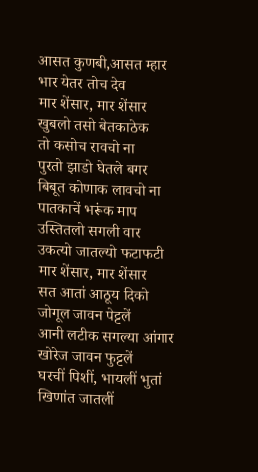आसत कुणबी,आसत म्हार
भार येतर तोच देव
मार शेंसार, मार शेंसार
खुबलो तसो बेतकाठेक
तो कसोच रावचो ना
पुरतो झाडो घेतले बगर
बिबूत कोणाक लावचो ना
पातकाचें भरूंक माप
उस्तितलो सगली वार
उकत्यो जातल्यो फटाफटी
मार शेंसार, मार शेंसार
सत आतां आठूय दिको
जोगूल जावन पेट्टलें
आनी लटीक सगल्या आंगार
खोरेज जावन फुट्टलें
घरचीं पिशीं, भायलीं भुतां
खिणांत जातलीं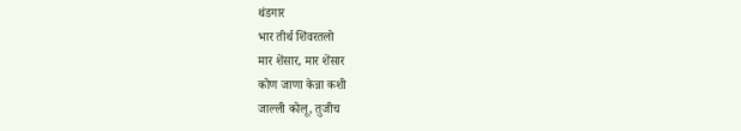थंडगार
भार तीर्थ शिंवरतलो
मार शेंसार, मार शेंसार
कोण जाणा केन्ना कशी
जाल्ली कोलू, तुजीच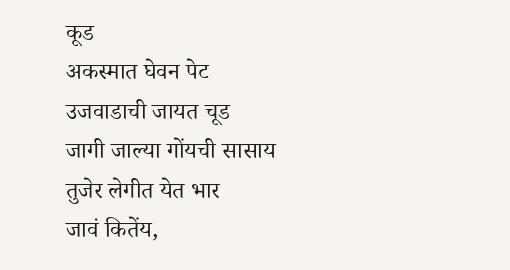कूड
अकस्मात घेवन पेट
उजवाडाची जायत चूड
जागी जाल्या गोंयची सासाय
तुजेर लेगीत येत भार
जावं कितेंय,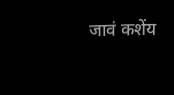जावं कशेंय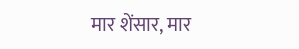मार शेंसार, मार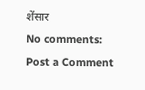शेंसार
No comments:
Post a Comment